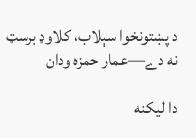د پښتونخوا سېلاب، کلاوډ برسټ نه دے—عمار حمزه ودان

دا ليکنه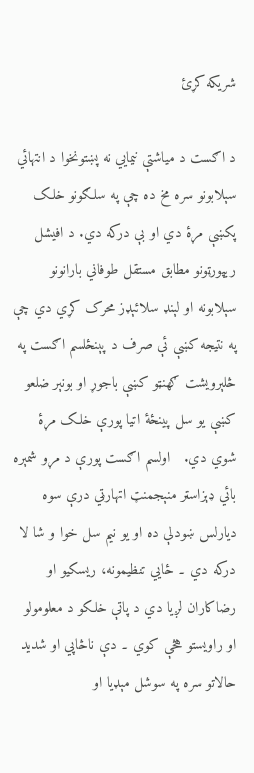شريکه کړئ

د اګست د میاشتې نیمایي نه پښتونخوا د انتهائي سېلابونو سره مخ ده چې په سلګونو خلک پکښې مړۀ دي او بې درکه دي. د افیشل ریپورټونو مطابق مستقل طوفاني بارانونو سېلابونه او لېنډ سلائېډز محرک کړي دي چې په نتیجه کښې ئې صرف د پېنځلسم اګست په څلېرویشت ګهنټو کښې باجوړ او بونېر ضلعو کښې یو سل پینځۀ اتیا پورې خلک مړۀ شوي دي.   اولسم اګست پورې د مړو شمېره بائي ډېزاسټر منېجمنټ اتهارټي درې سوه دیارلس ښودلې ده او یو نیم سل خوا و شا لا درکه دي ۔ ځايي تنظیمونه، ریسکیو او رضاکاران لږیا دي د پاتې خلکو د معلومولو او راویستو هڅې کوي ۔ دې ناڅاپي او شدید حالاتو سره په سوشل مېډيا او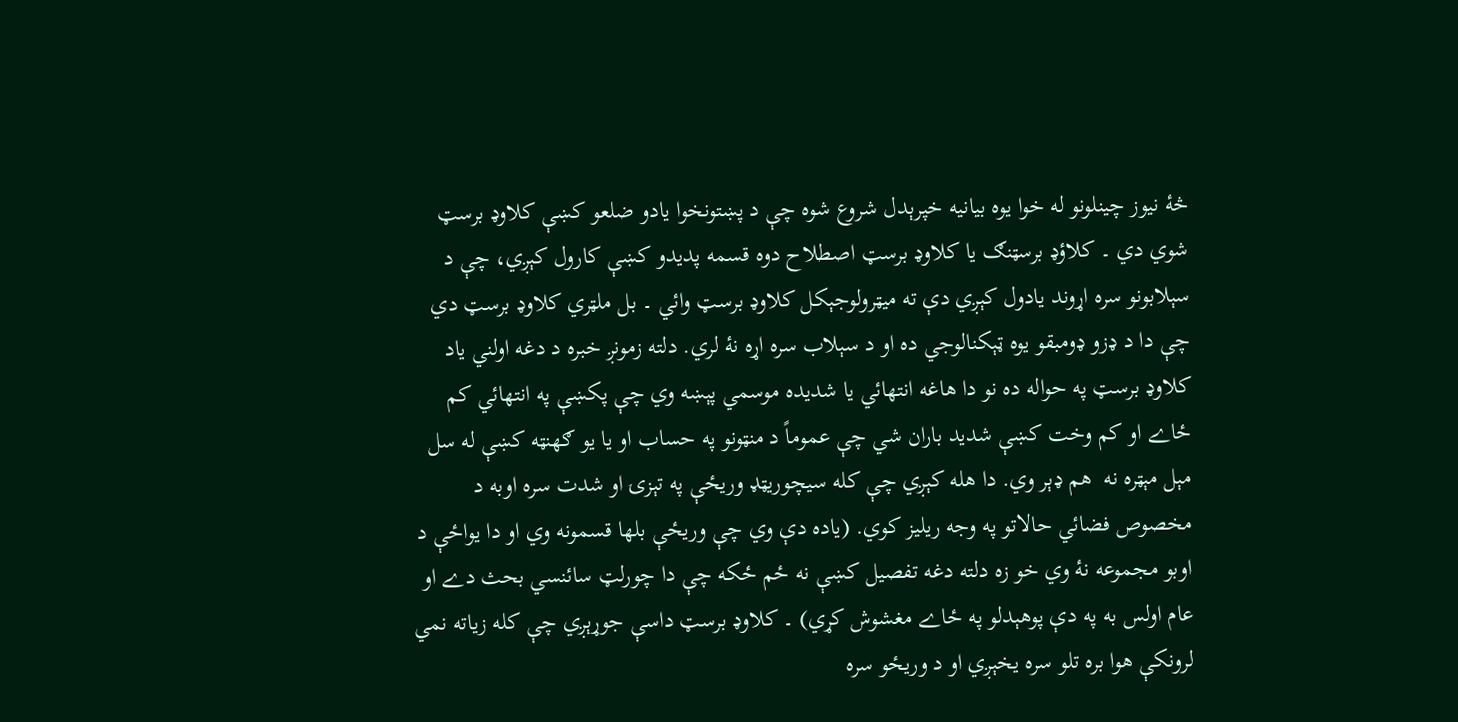څۀ نیوز چینلونو له خوا یوه بیانیه خپرېدل شروع شوه چې د پښتونخوا یادو ضلعو کښې کلاوډ برسټ شوي دي ۔ کلاؤډ برسټنګ یا کلاوډ برسټ اصطلاح دوه قسمه پدیدو کښې کارول کېږي، چې د سېلابونو سره اړوند یادول کېږي دې ته میټرولوجېکل کلاوډ برسټ وائي ۔ بل ملټري کلاوډ برسټ دي چې دا د ډزو ډومبقو یوه ټېکنالوجي ده او د سېلاب سره اړه نۀ لري. دلته زمونږ خبره د دغه اولني یاد کلاوډ برسټ په حواله ده نو دا هاغه انتهائي یا شدیده موسمي پېښه وي چې پکښې په انتهائي کم ځاے او کم وخت کښې شدید باران شي چې عموماً د منټونو په حساب او یا یو ګهنټه کښې له سل مېل مېټره نه  هم ډېر وي. دا هله کېږي چې کله سیچوریټډ وریځې په تېزۍ او شدت سره اوبه د مخصوص فضائي حالاتو په وجه ریلیز کوي. (یاده دې وي چې وریځې بلها قسمونه وي او دا یواځې د اوبو مجموعه نۀ وي خو زه دلته دغه تفصیل کښې نه ځم ځکه چې دا چورلټ سائنسي بحث دے او عام اولس به په دې پوهېدلو په ځاے مغشوش کړي) ۔ کلاوډ برسټ داسې جوړېږي چې کله زیاته نمي لرونکې هوا بره تلو سره یخېږي او د وریځو سره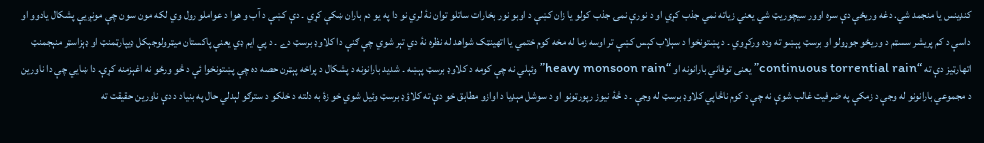کنډینس یا منجمد شي. دغه وریځې دې سره اوور سیچوریټ شي یعني زیاته نمي جذب کړي او د نورې نمۍ جذب کولو یا زان کښې د اوبو نور بخارات ساتلو توان نۀ لري نو دا په یو دم باران ښکې کړي ۔ دې کښې د آب و هوا د عواملو رول وي لکه مون سون چې مونږ یې پشکال یادوو او داسې د کم پریشر سسټم د وریځو جوړولو او برسټ پېښو ته وده ورکړوي ۔ د پښتونخوا د سېلاب کېس کښې تر اوسه زما له مخه کوم ختمي یا اتهینټک شواهد له نظره نۀ دي تېر شوي چې ګنې دا کلاوډ برسټ دے ۔ د پي ایم ډي یعنې پاکستان میټرولوجېکل ډيپارټمنټ او ډېزاسټر منېجمنټ اتهارټيز دې ته “continuous torrential rain” یعنی توفاني بارانونه او “heavy monsoon rain” وئېلي نه چې کومه د کلاوډ برسټ پېښه ۔ شدید بارانونه د پشکال د پراخه پېټرن حصه ده چې پښتونخوا ئې د څو ورځو نه اغېزمنه کړې. دا ښایي چې دا ناورین د مجموعي بارانونو له وجې د زمکې په ضرفیت غالب شوې نه چې د کوم ناڅاپي کلاوډ برسټ له وجې ۔ د څۀ نیوز رپورټونو او د سوشل مېډيا د اوازو مطابق خو دې ته کلاؤډ برسټ وئيل شوي خو زۀ به دلته د خلکو د سترګو لېدلي حال په بنیاد د دې ناورین حقیقت ته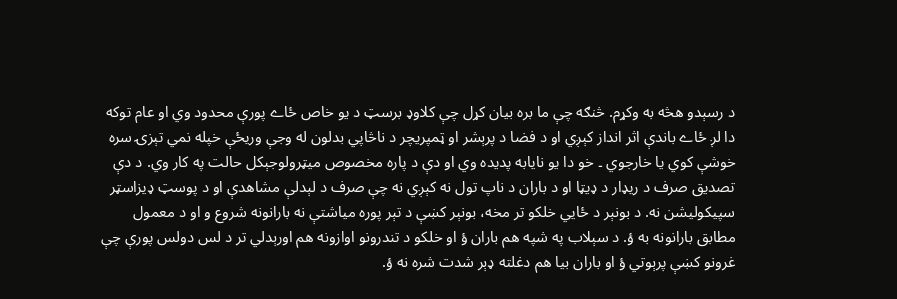د رسېدو هڅه به وکړم. څنګه چې ما بره بیان کړل چې کلاوډ برسټ د یو خاص ځاے پورې محدود وي او عام توکه دا لږ ځاے باندې اثر انداز کېږي او د فضا د پرېشر او ټمپریچر د ناڅاپي بدلون له وجې وریځې خپله نمي تېزۍ سره خوشې کوي یا خارجوي ۔ خو دا یو نایابه پدیده وي او دې د پاره مخصوص میټرولوجېکل حالت په کار وي. د دې تصدیق صرف د ریډار د ډیټا او د باران د ناپ تول نه کېږي نه چې صرف د لېدلې مشاهدې او د پوسټ ډیزاسټر سپیکولیشن نه. د بونېر د ځايي خلکو تر مخه، بونېر کښې د تېر پوره میاشتې نه بارانونه شروع و او د معمول مطابق بارانونه به ؤ. د سېلاب په شپه هم باران ؤ او خلکو د تندرونو اوازونه هم اورېدلي تر د لس دولس پورې چې غرونو کښې پرېوتي ؤ او باران بیا هم دغلته ډېر شدت شره نه ؤ.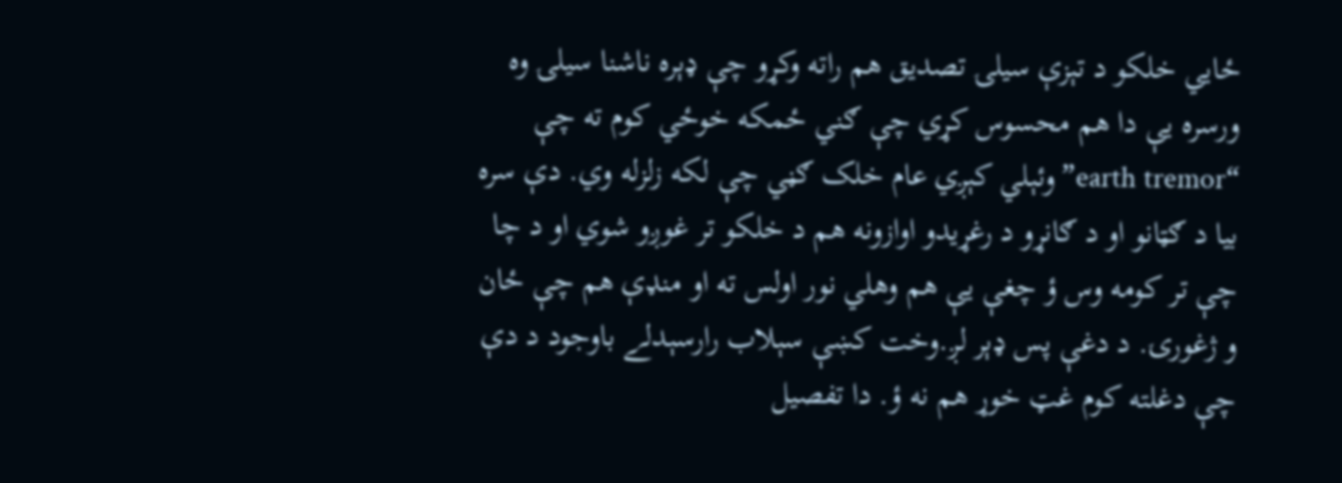ځايي خلکو د تېزې سیلۍ تصدیق هم راته وکړو چې ډېره ناشنا سیلۍ وه ورسره یې دا هم محسوس کړي چې ګني ځمکه خوځي کوم ته چې “earth tremor” وئېلي کېږي عام خلک ګڼي چې لکه زلزله وي. دې سره بیا د ګټانو او د ګانړو د رغړیدو اوازونه هم د خلکو تر غوږو شوي او د چا چې تر کومه وس ؤ چغې یې هم وهلي نور اولس ته او منډې هم چې ځان و ژغورۍ. د دغې پس ډېر لږ.وخت کښې سېلاب رارسېدلے باوجود د دې چې دغلته کوم غټ خوړ هم نه ؤ. دا تفصیل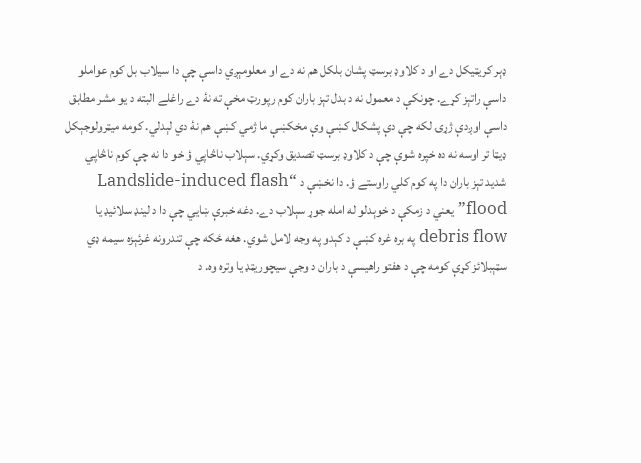ډېر کریټيکل دے او د کلاوډ برسټ پشان بلکل هم نه دے او معلومېږي داسې چې دا سیلاب بل کوم عواملو داسې راتېز کړے. چونکې د معمول نه د بدل تېز باران کوم رپورټ مخې ته نۀ دے راغلے البته د یو مشر مطابق داسې اوږدې ژړۍ لکه چې دې پشکال کښې وې مخکښې ما ژمي کښې هم نۀ دي لېدلي. کومه میټرولوجېکل ډیټا تر اوسه نه ده خپره شوې چې د کلاوډ برسټ تصدیق وکړي. سېلاب ناڅاپي ؤ خو دا نه چې کوم ناڅاپي شدید تېز باران دا په کوم کلي راوستے ؤ. دا نخښې د “Landslide-induced flash flood” یعني د زمکې د خوېدلو له امله جوړ سېلاب دے. دغه خبرې ښايي چې دا د لينډ سلائیډ یا   debris flow په بره غره کښې د کېدو په وجه لامل شوي. هغه ځکه چې تندرونه غرئېزه سیمه ډي سټېبلائز کړې کومه چې د هفتو راهیسې د باران د وجې سیچوریټډ یا وتره وه. د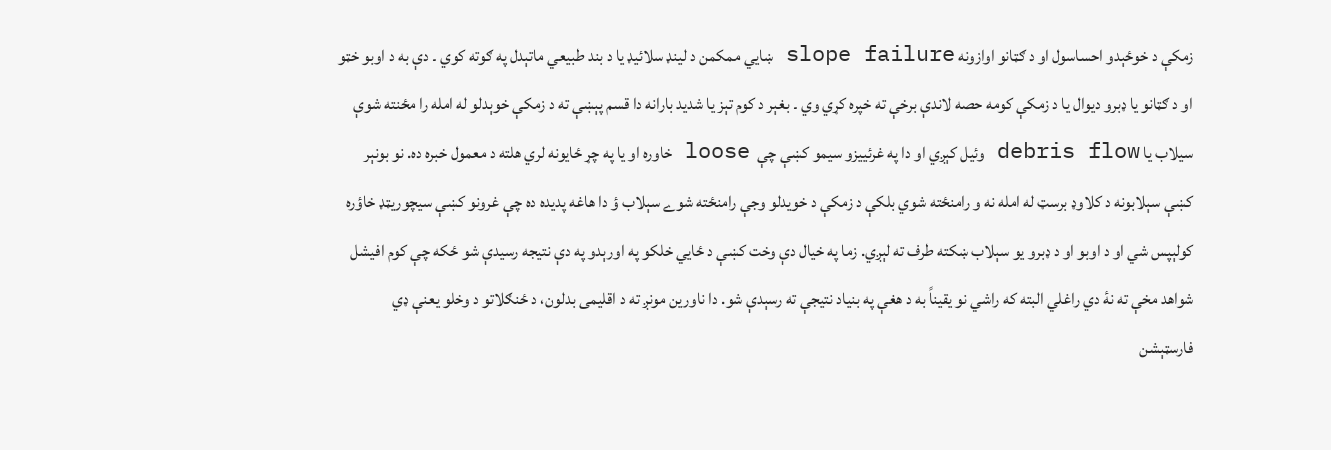زمکې د خوځېدو احساسول او د ګټانو اوازونه slope failure ښايي ممکمن د لینډ سلائیډ یا د بند طبیعي ماتېدل په ګوته کوي ۔ دې به د اوبو خټو او د ګټانو یا ډبرو دیوال یا د زمکې کومه حصه لاندې برخې ته خپره کړي وي ۔ بغېر د کوم تېز یا شدید بارانه دا قسم پېښې ته د زمکې خوېدلو له امله را مځنته شوې سیلاب یا debris flow وئيل کېږي او دا په غرئییزو سیمو کښې چې  loose خاوره او یا په چړ ځایونه لري هلته د معمول خبره ده. نو بونېر کښې سېلابونه د کلاوډ برسټ له امله نه و رامنځته شوي بلکې د زمکې د خویدلو وجې رامنځته شوے سېلاب ؤ دا هاغه پدیده ده چې غرونو کښې سیچوریټډ خاؤره کولېپس شي او د اوبو او د ډبرو یو سېلاب ښکته طرف ته لېږي. زما په خیال دې وخت کښې د ځايي خلکو په اورېدو په دې نتیجه رسیدې شو ځکه چې کوم افیشل شواهد مخې ته نۀ دي راغلي البته که راشي نو یقیناً به د هغې په بنیاد نتیجې ته رسېدې شو. دا ناورین مونږ ته د اقلیمی بدلون، د ځنګلاتو د وخلو یعنې ډي فارسټېشن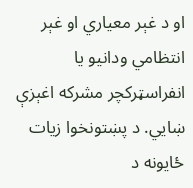او د غېر معیاري او غېر انتظامي ودانیو یا انفراسټرکچر مشرکه اغېزې ښايي. د پښتونخوا زیات ځایونه د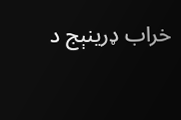خراب ډرینېج د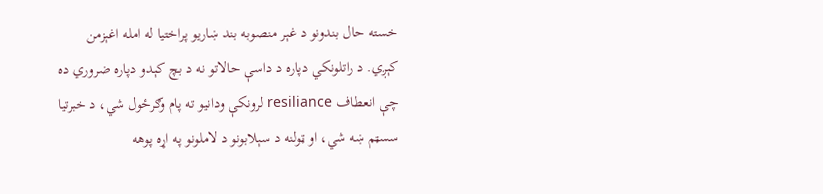خسته حال بندونو د غېر منصوبه بند ښاریو پراختیا له امله اغېزمن کېږي. د راتلونکي دپاره د داسې حالاتو نه د بچ کېدو دپاره ضروري ده چې انعطاف resiliance لرونکې ودانیو ته پام وګرځول شي، د خبرتیا سسټم ښه شي، او ټولنه د سېلابونو د لاملونو په اړه پوهه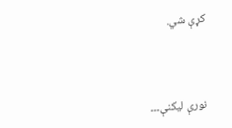کړې شي.



نورې ليکنې۔۔۔